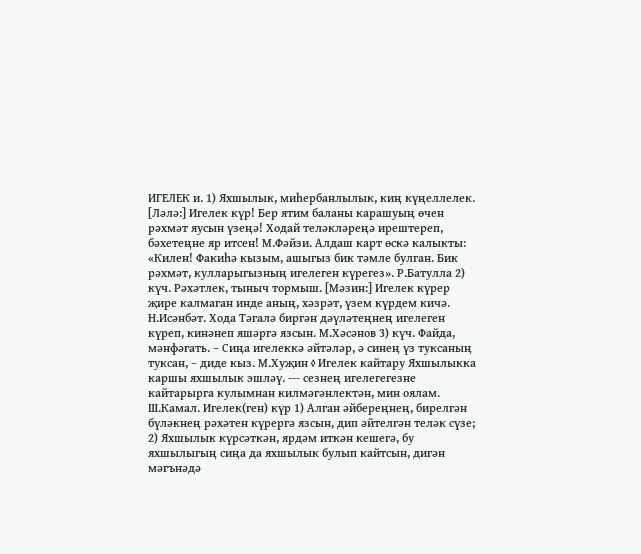ИГЕЛЕК и. 1) Яхшылык, миһербанлылык, киң күңеллелек. [Ләлә:] Игелек күр! Бер ятим баланы карашуың өчен рәхмәт яусын үзеңә! Ходай теләкләреңә ирештереп, бәхетеңне яр итсен! М.Фәйзи. Алдаш карт өскә калыкты: «Килен! Факиһә кызым, ашыгыз бик тәмле булган. Бик рәхмәт, кулларыгызның игелеген күрегез». Р.Батулла 2) күч. Рәхәтлек, тыныч тормыш. [Мәзин:] Игелек күрер җире калмаган инде аның, хәзрәт, үзем күрдем кичә. Н.Исәнбәт. Хода Тәгалә биргән дәүләтеңнең игелеген күреп, кинәнеп яшәргә язсын. М.Хәсәнов 3) күч. Файда, мәнфәгать. – Сиңа игелеккә әйтәләр, ә синең үз туксаның туксан, – диде кыз. М.Хуҗин ◊ Игелек кайтару Яхшылыкка каршы яхшылык эшләү. --- сезнең игелегегезне кайтарырга кулымнан килмәгәнлектән, мин оялам. Ш.Камал. Игелек(ген) күр 1) Алган әйбереңнең, бирелгән бүләкнең рәхәтен күрергә язсын, дип әйтелгән теләк сүзе; 2) Яхшылык күрсәткән, ярдәм иткән кешегә, бу яхшылыгың сиңа да яхшылык булып кайтсын, дигән мәгънәдә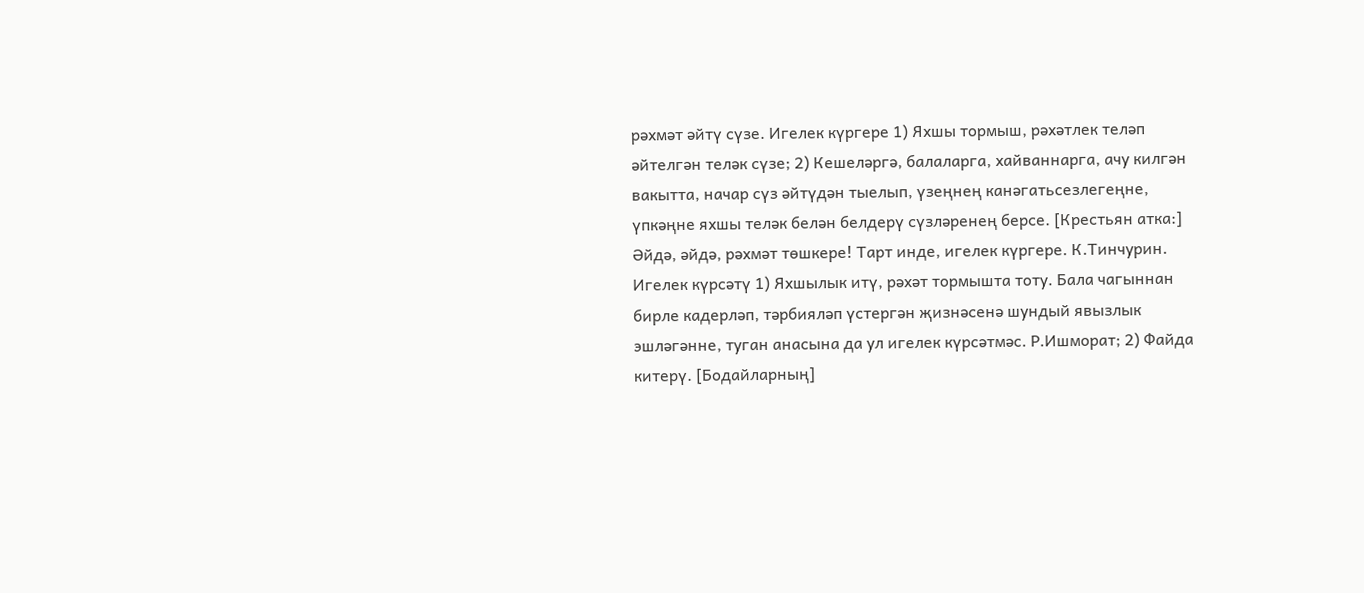рәхмәт әйтү сүзе. Игелек күргере 1) Яхшы тормыш, рәхәтлек теләп әйтелгән теләк сүзе; 2) Кешеләргә, балаларга, хайваннарга, ачу килгән вакытта, начар сүз әйтүдән тыелып, үзеңнең канәгатьсезлегеңне, үпкәңне яхшы теләк белән белдерү сүзләренең берсе. [Крестьян атка:] Әйдә, әйдә, рәхмәт төшкере! Тарт инде, игелек күргере. К.Тинчурин. Игелек күрсәтү 1) Яхшылык итү, рәхәт тормышта тоту. Бала чагыннан бирле кадерләп, тәрбияләп үстергән җизнәсенә шундый явызлык эшләгәнне, туган анасына да ул игелек күрсәтмәс. Р.Ишморат; 2) Файда китерү. [Бодайларның]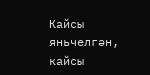Кайсы яньчелгән, кайсы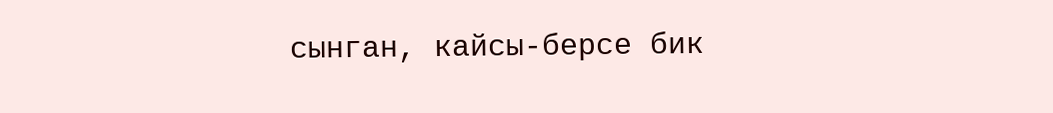сынган, кайсы-берсе бик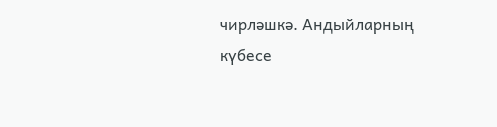чирләшкә. Андыйларның күбесе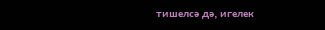тишелсә дә, игелек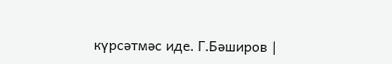күрсәтмәс иде. Г.Бәширов |